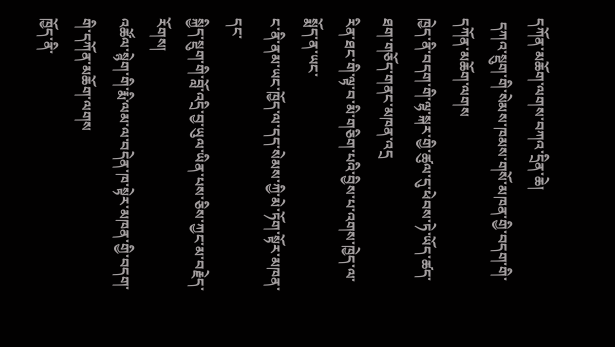དཀོན་མཆོག་ལགས་བཀའ་དྲིན་ཆེ།
 དཀའ་སྡུག་གི་སེམས་ཁམས་གསོ་མཁན་གྱི་བདག་གི་དཀོན་མཆོག་ལགས
ཁྱེད་ནི་བདག་གི་ལྷ་སྐར་གྱི་ཚུལ་དུ་ཕེབས་ཏེ་ཡོད་ཚད་ཐག་གཅོད་གནང་མཁན་འདྲ
རིན་ཐང་གི་ལྟ་བ་མི་གཅིག་པའི་བྱིས་པ་འགས་ཁྱེད་ལ་སྨོད་ན་ཡང་
ང་ནི་ནམ་ཡང་ཁྱོད་ལ་དད་སེམས་ཀྱི་མེ་ཏོག་སྟོར་མཁན་དང་
སྐྱིད་སྡུག་གི་བློ་འདྲི་བྱ་ཡུལ་ཡིན་པས་ཅིས་ཀྱང་མ་བརྗེད་རོགས།
འཚོལ་སྙེག་གི་རྨི་ལམ་ལ་བདེན་ཁ་སྟེར་མཁན་གྱི་བདག་གི་དཀོན་མཆོག་ལགས
ཁྱོད་ནི་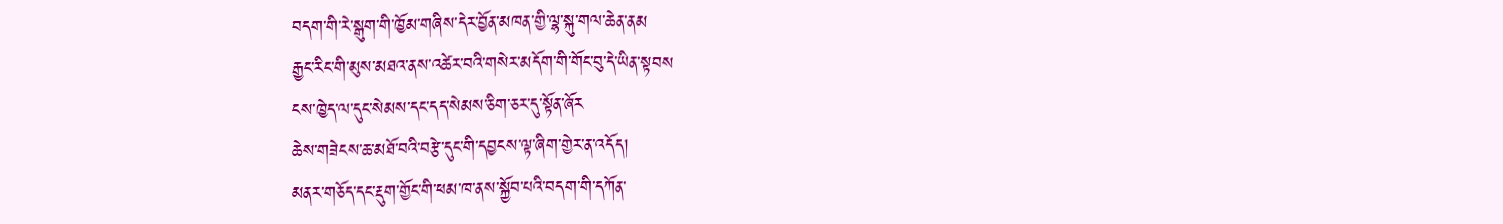བདག་གི་རེ་སྒུག་གི་ཁྱོམ་གཞིས་དེར་བྱོན་མཁན་གྱི་ལྷ་སྐུ་གལ་ཆེན་ནམ
རྒྱང་རིང་གི་མུས་མཐའ་ནས་འཚེར་བའི་གསེར་མདོག་གི་གོང་བུ་དེ་ཡིན་སྟབས
ངས་ཁྱེད་ལ་དུང་སེམས་དང་དད་སེམས་ཅིག་ཅར་དུ་སྟོན་ཞོར
ཆེས་གཟེངས་ཆ་མཐོ་བའི་བརྩེ་དུང་གི་དབྱངས་ལྟ་ཞིག་གྱེར་ན་འདོད།
མནར་གཅོད་དང་རྡུག་གྱོང་གི་ཕམ་ཁ་ནས་སྐྱོབ་པའི་བདག་གི་དཀོན་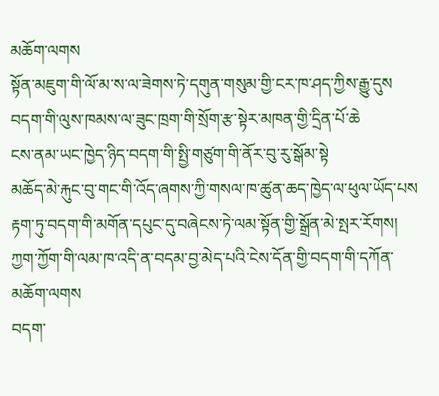མཆོག་ལགས
སྟོན་མཇུག་གི་ལོ་མ་ས་ལ་ཟེགས་ཏེ་དགུན་གསུམ་གྱི་ངར་ཁ་ཤད་ཀྱིས་རྒྱུ་དུས
བདག་གི་ལུས་ཁམས་ལ་ཟུང་ཁྲག་གི་སྲོག་རྩ་སྟེར་མཁན་གྱི་དྲིན་པོ་ཆེ
ངས་ནམ་ཡང་ཁྱེད་ཉིད་བདག་གི་སྤྱི་གཙུག་གི་ནོར་བུ་རུ་སྒོམ་སྟེ
མཆོད་མེ་རྐུང་བུ་གང་གི་འོད་ཞགས་ཀྱི་གསལ་ཁ་ཚུན་ཆད་ཁྱེད་ལ་ཕུལ་ཡོད་པས
རྟག་ཏུ་བདག་གི་མགོན་དཔུང་དུ་བཞེངས་ཏེ་ལམ་སྟོན་གྱི་སྒྲོན་མེ་སྤར་རོགས།
ཀྱག་ཀྱོག་གི་ལམ་ཁ་འདི་ན་བདམ་བྱ་མེད་པའི་ངེས་དོན་གྱི་བདག་གི་དཀོན་མཆོག་ལགས
བདག་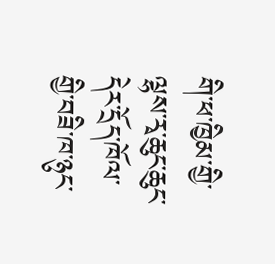གི་ཕ་ཁྱིམ་གྱི་ལྷས་རྭ་ཆུང་ཆུང་དེར་དྲོད་ཁོལ་གྱི་བཟི་ཁ་ཉུང་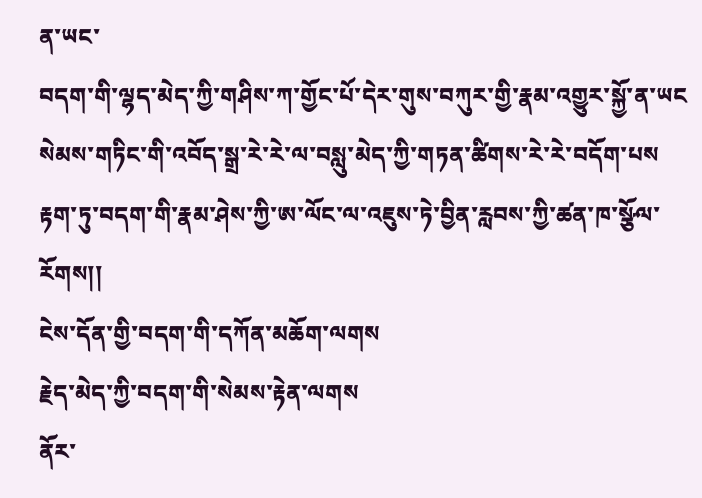ན་ཡང་
བདག་གི་ལྷད་མེད་ཀྱི་གཤིས་ཀ་གྱོང་པོ་དེར་གུས་བཀུར་གྱི་རྣམ་འགྱུར་སྐྱོ་ན་ཡང
སེམས་གཏིང་གི་འབོད་སྒྲ་རེ་རེ་ལ་བསླུ་མེད་ཀྱི་གཏན་ཚིགས་རེ་རེ་བདོག་པས
རྟག་ཏུ་བདག་གི་རྣམ་ཤེས་ཀྱི་ཨ་ལོང་ལ་འཇུས་ཏེ་བྱིན་རླབས་ཀྱི་ཚན་ཁ་སྩོལ་རོགས།།
ངེས་དོན་གྱི་བདག་གི་དཀོན་མཆོག་ལགས
རྗེད་མེད་ཀྱི་བདག་གི་སེམས་རྟེན་ལགས
ནོར་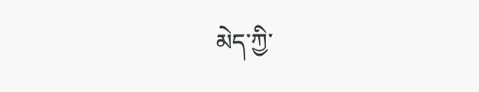མེད་ཀྱི་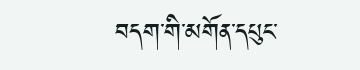བདག་གི་མགོན་དཔུང་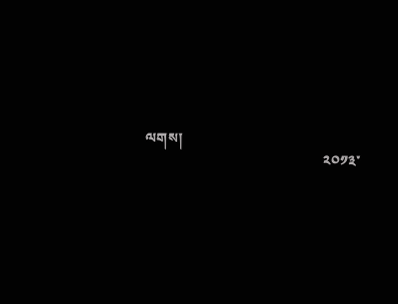ལགས།
                                                 ༢༠༡༣་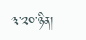༣་༢༠་ཉིན།